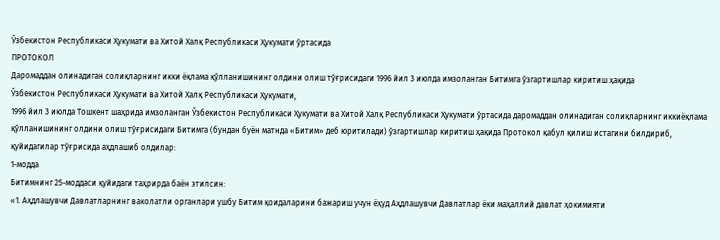Ўзбекистон Республикаси Ҳукумати ва Хитой Халқ Республикаси Ҳукумати ўртасида
ПРОТОКОЛ
Даромаддан олинадиган солиқларнинг икки ёқлама қўлланишининг олдини олиш тўғрисидаги 1996 йил 3 июлда имзоланган Битимга ўзгартишлар киритиш ҳақида
Ўзбекистон Республикаси Ҳукумати ва Хитой Халқ Республикаси Ҳукумати,
1996 йил 3 июлда Тошкент шаҳрида имзоланган Ўзбекистон Республикаси Ҳукумати ва Хитой Халқ Республикаси Ҳукумати ўртасида даромаддан олинадиган солиқларнинг иккиёқлама қўлланишининг олдини олиш тўғрисидаги Битимга (бундан буён матнда «Битим» деб юритилади) ўзгартишлар киритиш ҳақида Протокол қабул қилиш истагини билдириб,
қуйидагилар тўғрисида аҳдлашиб олдилар:
1-модда
Битимнинг 25-моддаси қуйидаги таҳрирда баён этилсин:
«1. Аҳдлашувчи Давлатларнинг ваколатли органлари ушбу Битим қоидаларини бажариш учун ёҳуд Аҳдлашувчи Давлатлар ёки маҳаллий давлат ҳокимияти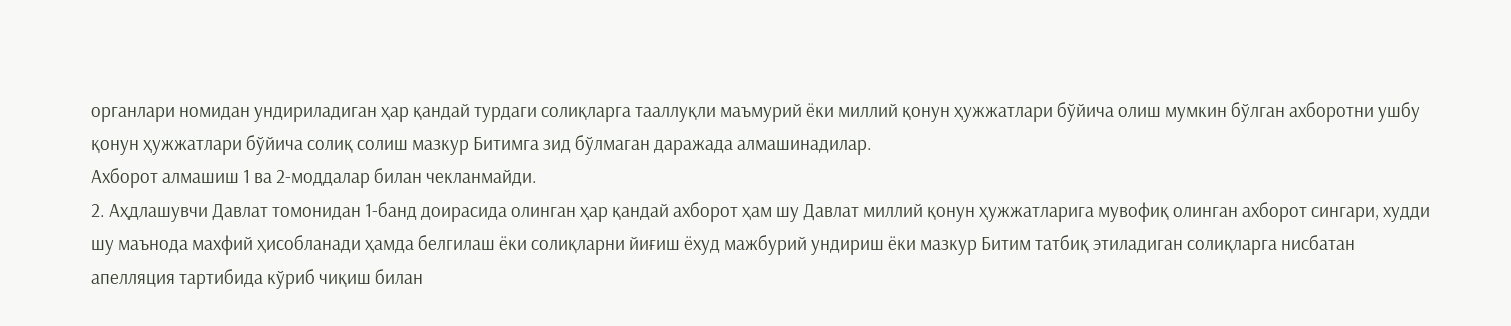органлари номидан ундириладиган ҳар қандай турдаги солиқларга тааллуқли маъмурий ёки миллий қонун ҳужжатлари бўйича олиш мумкин бўлган ахборотни ушбу қонун ҳужжатлари бўйича солиқ солиш мазкур Битимга зид бўлмаган даражада алмашинадилар.
Ахборот алмашиш 1 ва 2-моддалар билан чекланмайди.
2. Аҳдлашувчи Давлат томонидан 1-банд доирасида олинган ҳар қандай ахборот ҳам шу Давлат миллий қонун ҳужжатларига мувофиқ олинган ахборот сингари, худди шу маънода махфий ҳисобланади ҳамда белгилаш ёки солиқларни йиғиш ёхуд мажбурий ундириш ёки мазкур Битим татбиқ этиладиган солиқларга нисбатан апелляция тартибида кўриб чиқиш билан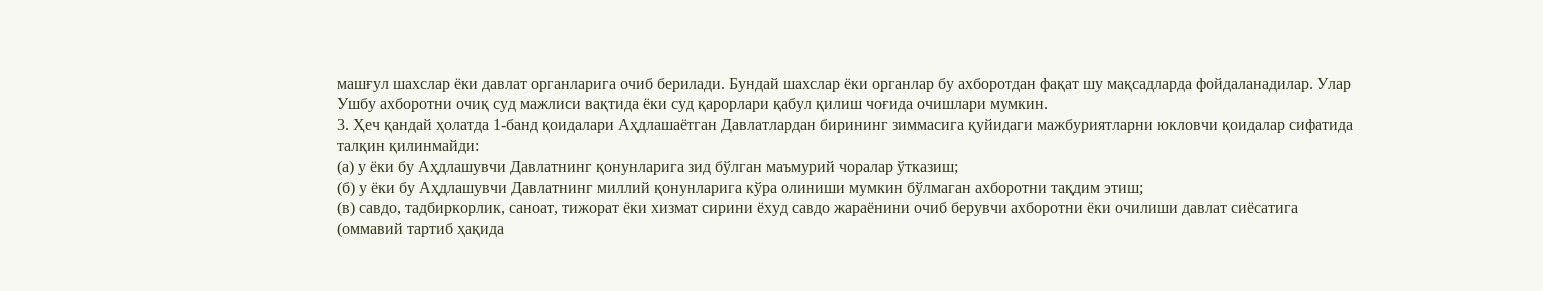машғул шахслар ёки давлат органларига очиб берилади. Бундай шахслар ёки органлар бу ахборотдан фақат шу мақсадларда фойдаланадилар. Улар Ушбу ахборотни очиқ суд мажлиси вақтида ёки суд қарорлари қабул қилиш чоғида очишлари мумкин.
3. Ҳеч қандай ҳолатда 1-банд қоидалари Аҳдлашаётган Давлатлардан бирининг зиммасига қуйидаги мажбуриятларни юкловчи қоидалар сифатида талқин қилинмайди:
(а) у ёки бу Аҳдлашувчи Давлатнинг қонунларига зид бўлган маъмурий чоралар ўтказиш;
(б) у ёки бу Аҳдлашувчи Давлатнинг миллий қонунларига кўра олиниши мумкин бўлмаган ахборотни тақдим этиш;
(в) савдо, тадбиркорлик, саноат, тижорат ёки хизмат сирини ёхуд савдо жараёнини очиб берувчи ахборотни ёки очилиши давлат сиёсатига (оммавий тартиб ҳақида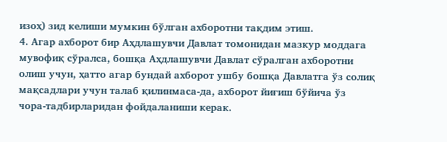изоҳ) зид келиши мумкин бўлган ахборотни тақдим этиш.
4. Агар ахборот бир Аҳдлашувчи Давлат томонидан мазкур моддага мувофиқ сўралса, бошқа Аҳдлашувчи Давлат сўралган ахборотни олиш учун, ҳатто агар бундай ахборот ушбу бошқа Давлатга ўз солиқ мақсадлари учун талаб қилинмаса-да, ахборот йиғиш бўйича ўз чора-тадбирларидан фойдаланиши керак.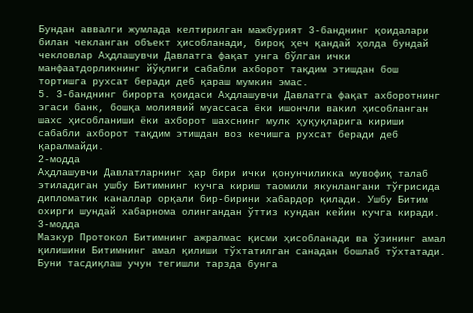Бундан аввалги жумлада келтирилган мажбурият 3-банднинг қоидалари билан чекланган объект ҳисобланади, бироқ ҳеч қандай ҳолда бундай чекловлар Аҳдлашувчи Давлатга фақат унга бўлган ички манфаатдорликнинг йўқлиги сабабли ахборот тақдим этишдан бош тортишга рухсат беради деб қараш мумкин эмас.
5. 3-банднинг бирорта қоидаси Аҳдлашувчи Давлатга фақат ахборотнинг эгаси банк, бошқа молиявий муассаса ёки ишончли вакил ҳисобланган шахс ҳисобланиши ёки ахборот шахснинг мулк ҳуқуқларига кириши сабабли ахборот тақдим этишдан воз кечишга рухсат беради деб қаралмайди.
2-модда
Аҳдлашувчи Давлатларнинг ҳар бири ички қонунчиликка мувофиқ талаб этиладиган ушбу Битимнинг кучга кириш таомили якунлангани тўғрисида дипломатик каналлар орқали бир-бирини хабардор қилади. Ушбу Битим охирги шундай хабарнома олингандан ўттиз кундан кейин кучга киради.
3-модда
Мазкур Протокол Битимнинг ажралмас қисми ҳисобланади ва ўзининг амал қилишини Битимнинг амал қилиши тўхтатилган санадан бошлаб тўхтатади.
Буни тасдиқлаш учун тегишли тарзда бунга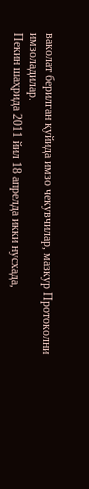ваколат берилган қуйида имзо чекувчилар, мазкур Протоколни имзоладилар.
Пекин шаҳрида 2011 йил 18 апрелда икки нусхада,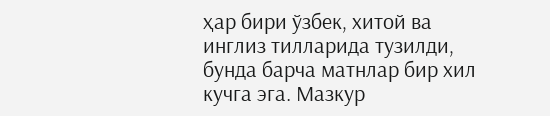ҳар бири ўзбек, хитой ва инглиз тилларида тузилди, бунда барча матнлар бир хил кучга эга. Мазкур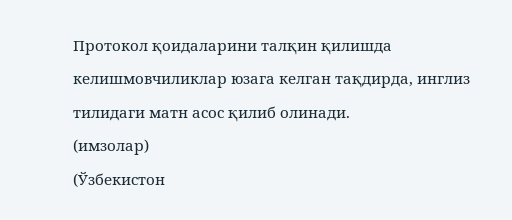Протокол қоидаларини талқин қилишда келишмовчиликлар юзага келган тақдирда, инглиз тилидаги матн асос қилиб олинади.
(имзолар)
(Ўзбекистон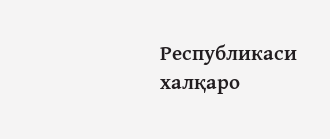Республикаси халқаро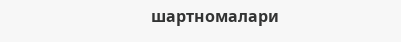шартномалари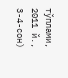тўплами, 2011 й., 3-4-сон)